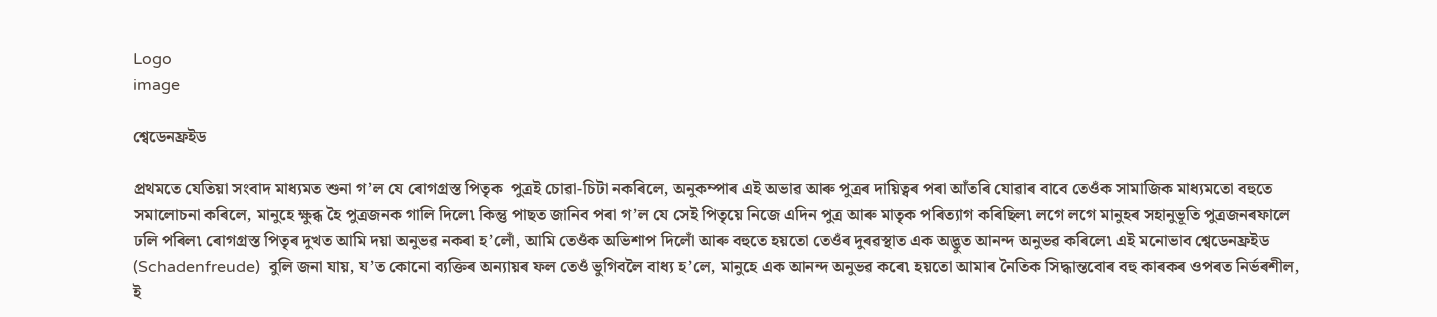Logo
image

শ্বেডেনফ্ৰইড

প্ৰথমতে যেতিয়া সংবাদ মাধ্যমত শুনা গ’ল যে ৰোগগ্ৰস্ত পিতৃক  পুত্ৰই চোৱা-চিটা নকৰিলে, অনুকম্পাৰ এই অভাৱ আৰু পুত্ৰৰ দায়িত্বৰ পৰা আঁতৰি যোৱাৰ বাবে তেওঁক সামাজিক মাধ্যমতো বহুতে সমালোচনা কৰিলে, মানুহে ক্ষুব্ধ হৈ পুত্ৰজনক গালি দিলে৷ কিন্তু পাছত জানিব পৰা গ’ল যে সেই পিতৃয়ে নিজে এদিন পুত্ৰ আৰু মাতৃক পৰিত্যাগ কৰিছিল৷ লগে লগে মানুহৰ সহানুভূতি পুত্ৰজনৰফালে ঢলি পৰিল৷ ৰোগগ্ৰস্ত পিতৃৰ দুখত আমি দয়া অনুভৱ নকৰা হ’লোঁ, আমি তেওঁক অভিশাপ দিলোঁ আৰু বহুতে হয়তো তেওঁৰ দুৰৱস্থাত এক অদ্ভুত আনন্দ অনুভৱ কৰিলে৷ এই মনোভাব শ্বেডেনফ্ৰইড (Schadenfreude)  বুলি জনা যায়, য’ত কোনো ব্যক্তিৰ অন্যায়ৰ ফল তেওঁ ভুগিবলৈ বাধ্য হ’লে, মানুহে এক আনন্দ অনুভৱ কৰে৷ হয়তো আমাৰ নৈতিক সিদ্ধান্তবোৰ বহু কাৰকৰ ওপৰত নিৰ্ভৰশীল, ই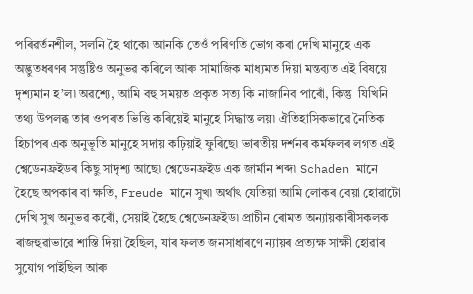পৰিৱৰ্তনশীল, সলনি হৈ থাকে৷ আনকি তেওঁ পৰিণতি ভোগ কৰা দেখি মানুহে এক অদ্ভুতধৰণৰ সন্তুষ্টিও অনুভৱ কৰিলে আৰু সামাজিক মাধ্যমত দিয়া মন্তব্যত এই বিষয়ে দৃশ্যমান হ’ল৷ অৱশ্যে, আমি বহু সময়ত প্ৰকৃত সত্য কি নাজানিব পাৰোঁ, কিন্তু  যিখিনি তথ্য উপলব্ধ তাৰ ওপৰত ভিত্তি কৰিয়েই মানুহে সিদ্ধান্ত লয়৷ ঐতিহাসিকভাৱে নৈতিক হিচাপৰ এক অনুভূতি মানুহে সদায় কঢ়িয়াই ফুৰিছে৷ ভাৰতীয় দৰ্শনৰ কৰ্মফলৰ লগত এই শ্বেডেনফ্ৰইডৰ কিছু সাদৃশ্য আছে৷ শ্বেডেনফ্ৰইড এক জাৰ্মান শব্দ৷ Schaden মানে হৈছে অপকাৰ বা ক্ষতি, Freude মানে সুখ৷ অৰ্থাৎ যেতিয়া আমি লোকৰ বেয়া হোৱাটো দেখি সুখ অনুভৱ কৰোঁ, সেয়াই হৈছে শ্বেডেনফ্ৰইড৷ প্ৰাচীন ৰোমত অন্যায়কাৰীসকলক ৰাজহুৱাভাৱে শাস্তি দিয়া হৈছিল, যাৰ ফলত জনসাধাৰণে ন্যায়ৰ প্ৰত্যক্ষ সাক্ষী হোৱাৰ সুযোগ পাইছিল আৰু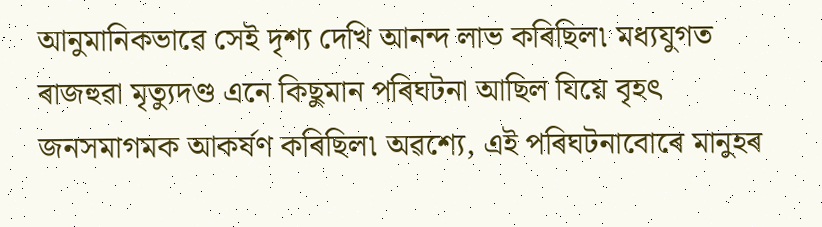আনুমানিকভাৱে সেই দৃশ্য দেখি আনন্দ লাভ কৰিছিল৷ মধ্যযুগত ৰাজহুৱা মৃত্যুদণ্ড এনে কিছুমান পৰিঘটনা আছিল যিয়ে বৃহৎ জনসমাগমক আকৰ্ষণ কৰিছিল৷ অৱশ্যে, এই পৰিঘটনাবোৰে মানুহৰ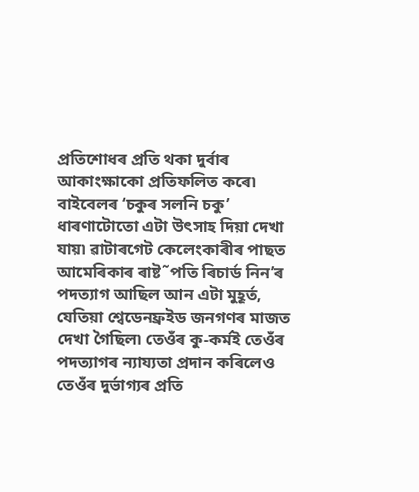প্ৰতিশোধৰ প্ৰতি থকা দুৰ্বাৰ আকাংক্ষাকো প্ৰতিফলিত কৰে৷ বাইবেলৰ ‘চকুৰ সলনি চকু’ ধাৰণাটোতো এটা উৎসাহ দিয়া দেখা যায়৷ ৱাটাৰগেট কেলেংকাৰীৰ পাছত আমেৰিকাৰ ৰাষ্ট˜পতি ৰিচাৰ্ড নিন’ৰ পদত্যাগ আছিল আন এটা মুহূৰ্ত, যেতিয়া শ্বেডেনফ্ৰইড জনগণৰ মাজত দেখা গৈছিল৷ তেওঁৰ কু-কৰ্মই তেওঁৰ পদত্যাগৰ ন্যায্যতা প্ৰদান কৰিলেও তেওঁৰ দুৰ্ভাগ্যৰ প্ৰতি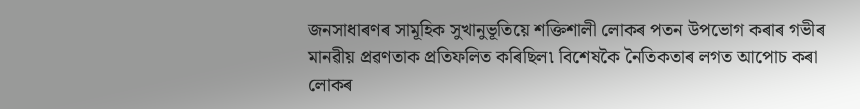জনসাধাৰণৰ সামূহিক সুখানুভূতিয়ে শক্তিশালী লোকৰ পতন উপভোগ কৰাৰ গভীৰ মানৱীয় প্ৰৱণতাক প্ৰতিফলিত কৰিছিল৷ বিশেষকৈ নৈতিকতাৰ লগত আপোচ কৰা লোকৰ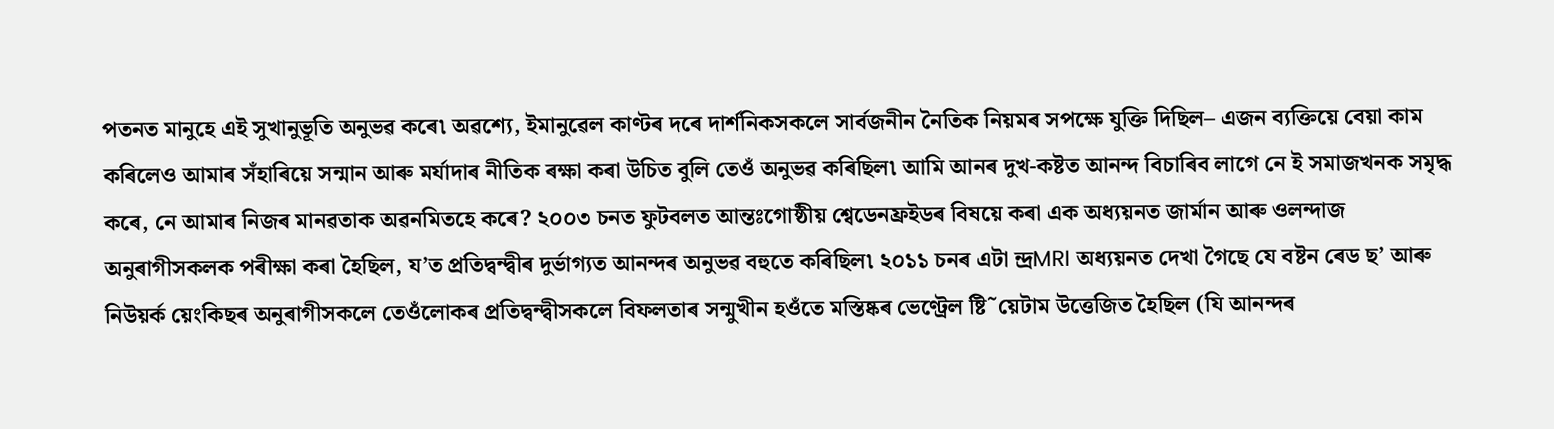পতনত মানুহে এই সুখানুভূতি অনুভৱ কৰে৷ অৱশ্যে, ইমানুৱেল কাণ্টৰ দৰে দাৰ্শনিকসকলে সাৰ্বজনীন নৈতিক নিয়মৰ সপক্ষে যুক্তি দিছিল– এজন ব্যক্তিয়ে বেয়া কাম কৰিলেও আমাৰ সঁহাৰিয়ে সন্মান আৰু মৰ্যাদাৰ নীতিক ৰক্ষা কৰা উচিত বুলি তেওঁ অনুভৱ কৰিছিল৷ আমি আনৰ দুখ-কষ্টত আনন্দ বিচাৰিব লাগে নে ই সমাজখনক সমৃদ্ধ কৰে, নে আমাৰ নিজৰ মানৱতাক অৱনমিতহে কৰে? ২০০৩ চনত ফুটবলত আন্তঃগোষ্ঠীয় শ্বেডেনফ্ৰইডৰ বিষয়ে কৰা এক অধ্যয়নত জাৰ্মান আৰু ওলন্দাজ অনুৰাগীসকলক পৰীক্ষা কৰা হৈছিল, য’ত প্ৰতিদ্বন্দ্বীৰ দুৰ্ভাগ্যত আনন্দৰ অনুভৱ বহুতে কৰিছিল৷ ২০১১ চনৰ এটা ন্দ্ৰMRI অধ্যয়নত দেখা গৈছে যে বষ্টন ৰেড ছ’ আৰু নিউয়ৰ্ক য়েংকিছৰ অনুৰাগীসকলে তেওঁলোকৰ প্ৰতিদ্বন্দ্বীসকলে বিফলতাৰ সন্মুখীন হওঁতে মস্তিষ্কৰ ভেণ্ট্ৰেল ষ্টি˜য়েটাম উত্তেজিত হৈছিল (যি আনন্দৰ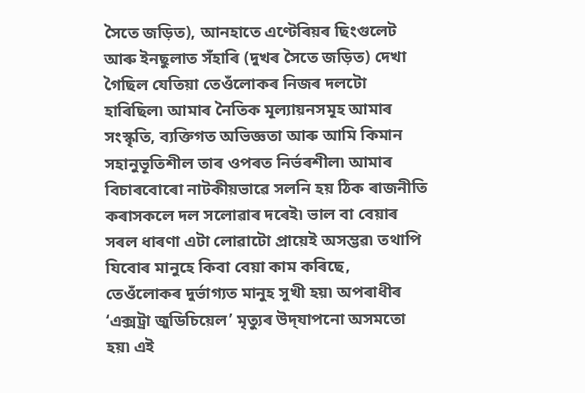সৈতে জড়িত), আনহাতে এণ্টেৰিয়ৰ ছিংগুলেট আৰু ইনছুলাত সঁহাৰি (দুখৰ সৈতে জড়িত) দেখা গৈছিল যেতিয়া তেওঁলোকৰ নিজৰ দলটো হাৰিছিল৷ আমাৰ নৈতিক মূল্যায়নসমূহ আমাৰ সংস্কৃতি, ব্যক্তিগত অভিজ্ঞতা আৰু আমি কিমান সহানুভূতিশীল তাৰ ওপৰত নিৰ্ভৰশীল৷ আমাৰ বিচাৰবোৰো নাটকীয়ভাৱে সলনি হয় ঠিক ৰাজনীতি কৰাসকলে দল সলোৱাৰ দৰেই৷ ভাল বা বেয়াৰ সৰল ধাৰণা এটা লোৱাটো প্ৰায়েই অসম্ভৱ৷ তথাপি যিবোৰ মানুহে কিবা বেয়া কাম কৰিছে, তেওঁলোকৰ দুৰ্ভাগ্যত মানুহ সুখী হয়৷ অপৰাধীৰ ‘এক্সট্ৰা জুডিচিয়েল’ মৃত্যুৰ উদ্‌যাপনো অসমতো হয়৷ এই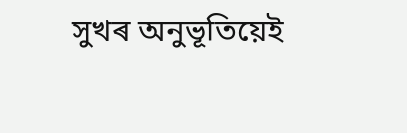সুখৰ অনুভূতিয়েই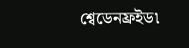শ্বেডেনফ্ৰইড৷